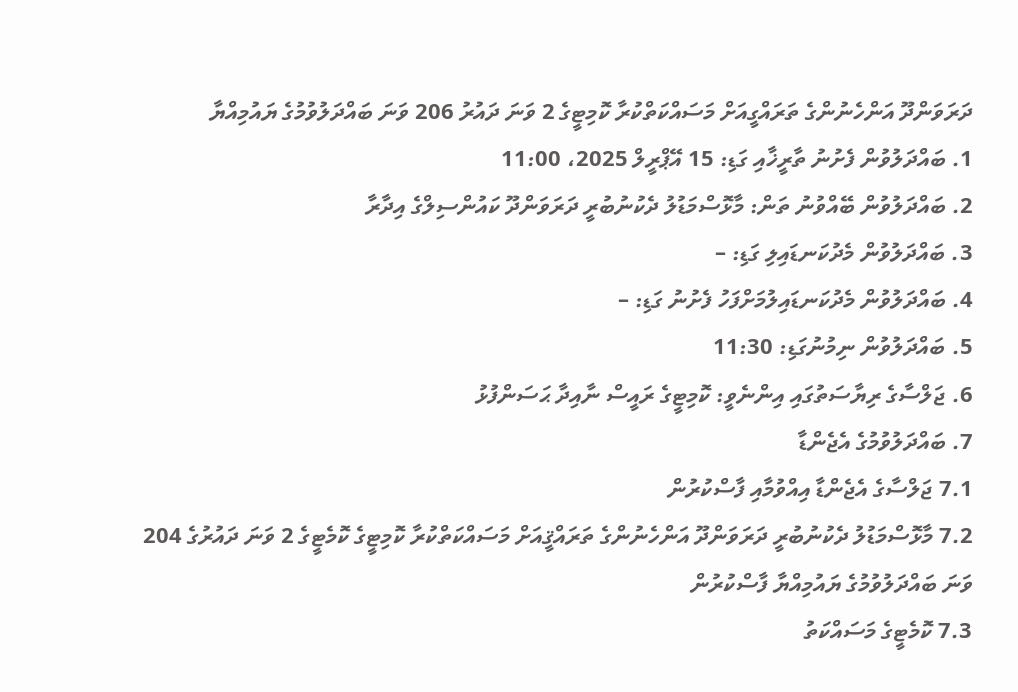ދަރަވަންދޫ އަންހެނުންގެ ތަރައްގީއަށް މަސައްކަތްކުރާ ކޮމިޓީގެ 2 ވަނަ ދައުރު 206 ވަނަ ބައްދަލުވުމުގެ ޔައުމިއްޔާ
1. ބައްދަލުވުން ފެށުނު ތާރީޚާއި ގަޑި: 15 އޭޕްރީލް 2025، 11:00
2. ބައްދަލުވުން ބޭއްވުނު ތަން: މާޅޮސްމަޑުލު ދެކުނުބުރީ ދަރަވަންދޫ ކައުންސިލްގެ އިދާރާ
3. ބައްދަލުވުން މެދުކަނޑައިލި ގަޑި: –
4. ބައްދަލުވުން މެދުކަނޑައިލުމަށްފަހު ފެށުނު ގަޑި: –
5. ބައްދަލުވުން ނިމުނުގަޑި: 11:30
6. ޖަލްސާގެ ރިޔާސަތުގައި އިންނެވީ: ކޮމިޓީގެ ރައީސް ނާއިދާ ޙަސަންފުޅު
7. ބައްދަލުވުމުގެ އެޖެންޑާ
7.1 ޖަލްސާގެ އެޖެންޑާ އިއްވުމާއި ފާސްކުރުން
7.2 މާޅޮސްމަޑުލު ދެކުނުބުރީ ދަރަވަންދޫ އަންހެނުންގެ ތަރައްޤީއަށް މަސައްކަތްކުރާ ކޮމިޓީގެ ކޮމެޓީގެ 2 ވަނަ ދައުރުގެ 204 ވަނަ ބައްދަލުވުމުގެ ޔައުމިއްޔާ ފާސްކުރުން
7.3 ކޮމެޓީގެ މަސައްކަތު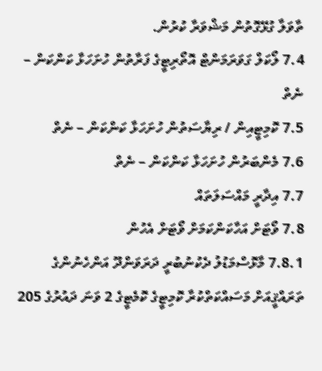ތާވަލާ ގުޅޭގޮތުން މަޝްވަރާ ކުރުން.
7.4 ލޯކަލް ގަވަރަމަންޓް އޮތޯރިޓީގެ ފަރާތުން ހުށަހަޅާ ކަންކަން – ނެތް
7.5 ކޮމިޓީއިން / ރިޔާސަތުން ހުށަހަޅާ ކަންކަން – ނެތް
7.6 މެންބަރުން ހުށަހަޅާ ކަންކަން – ނެތް
7.7 އިދާރީ މައްސަލަތައް
7.8 ވޯޓަށް އަހާކަންކަމަށް ވޯޓަށް އެހުން
7.8.1 މާޅޮސްމަޑުލު ދެކުނުބުރީ ދަރަވަންދޫ އަންހެނުންގެ ތަރައްޤީއަށް މަސައްކަތްކުރާ ކޮމިޓީގެ ކޮމެޓީގެ 2 ވަނަ ދައުރުގެ 205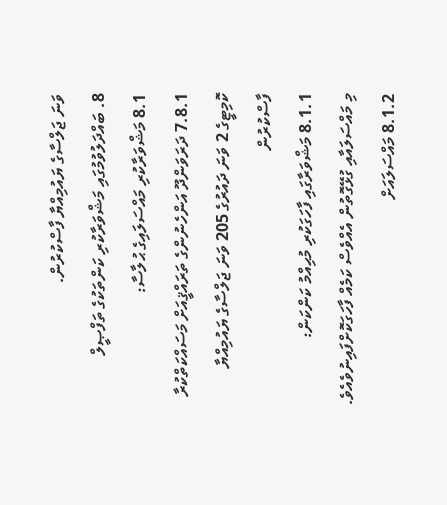ވަނަ ޖަލްސާގެ ޔައުމިއްޔާ ފާސްކުރުން.
8. ބައްދަލުވުމުގައި މަޝްވަރާކުރި ކަންތަކުގެ ތަފްޞީލް
8.1 މަޝްވަރާކުރި މައްސަލައިގެ ޙުލާސާ:
7.8.1 ދަރަވަންދޫ އަންހެނުންގެ ތަރައްޤީއަށް މަސައްކަތްކުރާ ކޮމިޓީގެ 2 ވަނަ ދައުރުގެ 205 ވަނަ ޖަލްސާގެ ޔައުމިއްޔާ ފާސްކުރުން
8.1.1 މަޝްވަރާގައި ފާހަގަކުރި މުޙިއްމު ކަންކަން:
މި މައްސަލައާއި ގުޅޭގޮތުން އެއްވެސް ކަމެއް ފާހަގަކޮށްފައިނުވެއެވެ.
8.1.2 މައްސަލައަށް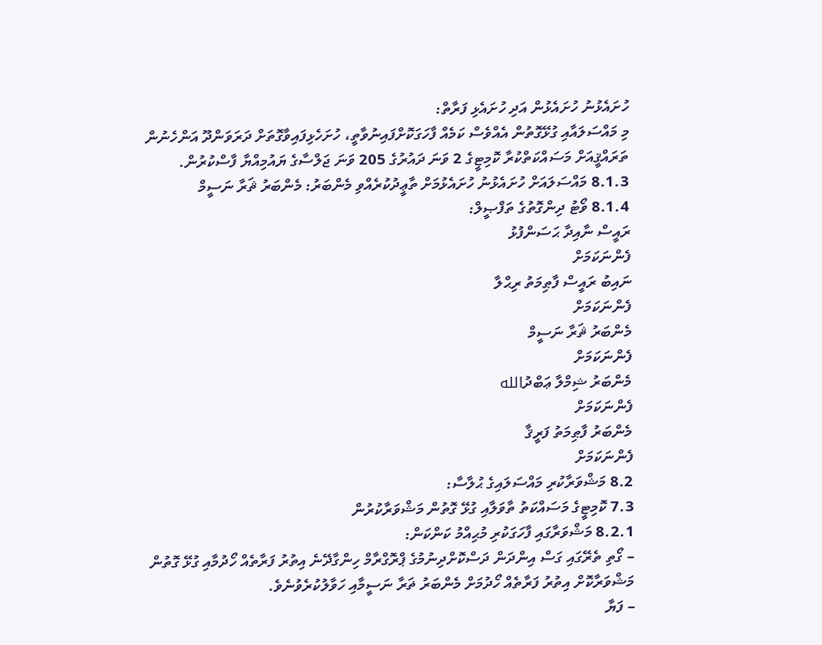ހުށައެޅުނު ހުށައެޅުން އަދި ހުށައެޅި ފަރާތް:
މި މައްސަލައާއި ގުޅޭގޮތުން އެއްވެސް ކަމެއް ފާހަގަކޮށްފައިނުވާތީ، ހުށަހެޅިފައިވާގޮތަށް ދަރަވަންދޫ އަންހެނުން ތަރައްޤީއަށް މަސައްކަތްކުރާ ކޮމިޓީގެ 2 ވަނަ ދައުރުގެ 205 ވަނަ ޖަލްސާގެ ޔައުމިއްޔާ ފާސްކުރުން.
8.1.3 މައްސަލައަށް ހުށައެޅުނު ހުށައެޅުމަށް ތާޢީދުކުރެއްވި މެންބަރު: މެންބަރު ޘަރާ ނަސީމް
8.1.4 ވޯޓު ދިންގޮތުގެ ތަފްޞީލް:
ރައީސް ނާއިދާ ޙަސަންފުޅު
ފެންނަކަމަށް
ނައިބު ރައީސް ފާޠިމަތު ރިޙްލާ
ފެންނަކަމަށް
މެންބަރު ޘަރާ ނަސީމް
ފެންނަކަމަށް
މެންބަރު ޝިމްލާ ޢަބްދުالله
ފެންނަކަމަށް
މެންބަރު ފާޠިމަތު ފަރީޤާ
ފެންނަކަމަށް
8.2 މަޝްވަރާކުރި މައްސަލައިގެ ޙުލާސާ:
7.3 ކޮމިޓީގެ މަސައްކަތު ތާވަލާއި ގުޅޭ ގޮތުން މަޝްވަރާކުރުން
8.2.1 މަޝްވަރާގައި ފާހަގަކުރި މުޙިއްމު ކަންކަން:
– ގޯތި ތެރޭގައި ގަސް އިންދަން ދަސްކޮށްދިނުމުގެ ޕްރޮގްރާމް ހިންގާދޭނެ އިތުރު ފަރާތެއް ހޯދުމާއި ގުޅޭ ގޮތުން މަޝްވަރާކޮށް އިތުރު ފަރާތެއް ހޯދުމަށް މެންބަރު ޡަރާ ނަސީމާއި ހަވާލުކުރެވުނެވެ.
– ފަޔާ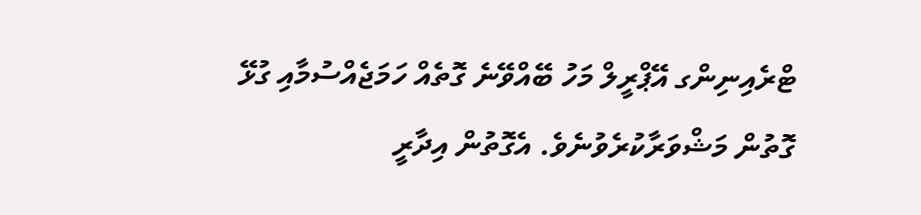ޓްރެއިނިންގ އޭޕްރީލް މަހު ބޭއްވޭނެ ގޮތެއް ހަމަޖެއްސުމާއި ގުޅޭ ގޮތުން މަޝްވަރާކުރެވުނެވެ. އެގޮތުން އިދާރީ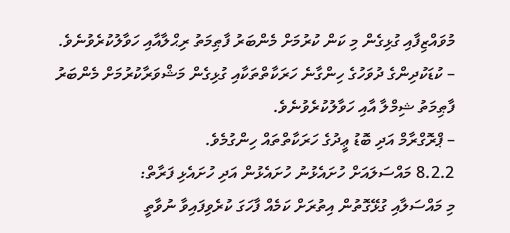މުވައްޒިފާއި ގުޅިގެން މި ކަން ކުރުމަށް މެންބަރު ފާޠިމަތު ރިޙްލާއާއި ހަވާލުކުރެވުނެވެ.
– ކުޑަކުދިންގެ ދުވަހުގެ ހިންގާނެ ހަރަކާތްތަކާއި ގުޅިގެން މަޝްވަރާކުރުމަށް މެންބަރު ފާޠިމަތު ޝިމްލާ އާއި ހަވާލުކުރެވުނެވެ.
– ޕްރޮގްރާމް އަދި ބޮޑު ޢީދުގެ ހަރަކާތްތައް ހިންގުމެވެ.
8.2.2 މައްސަލައަށް ހުށައެޅުނު ހުށައެޅުން އަދި ހުށައެޅި ފަރާތް:
މި މައްސަލާއި ގުޅޭގޮތުން އިތުރަށް ކަމެއް ފާހަގަ ކުރެވިފައިވާ ނުވާތީ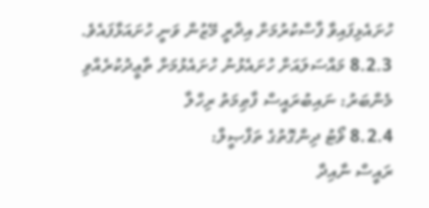ހުށައެޅިފައިވާ ފާސްކުރުމަށް އިދާރީ މޭޒުން ވަނީ ހުށައަޅާފައެވެ.
8.2.3 މައްސަލައަށް ހުށައެޅުނު ހުށައެޅުމަށް ތާޢީދުކުރެއްވި މެންބަރު: ނައިބުރައީސް ފާޠިމަތު ރިހްލާ
8.2.4 ވޯޓު ދިންގޮތުގެ ތަފްޞީލް:
ރައީސް ނާއިދާ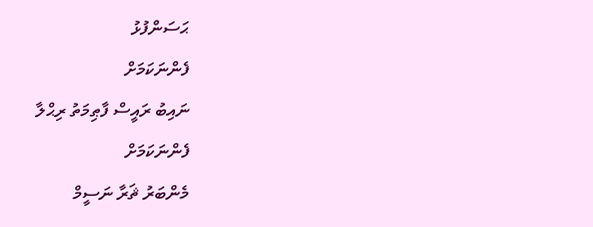ޙަސަންފުޅު
ފެންނަކަމަށް
ނައިބު ރައީސް ފާޠިމަތު ރިޙްލާ
ފެންނަކަމަށް
މެންބަރު ޘަރާ ނަސީމް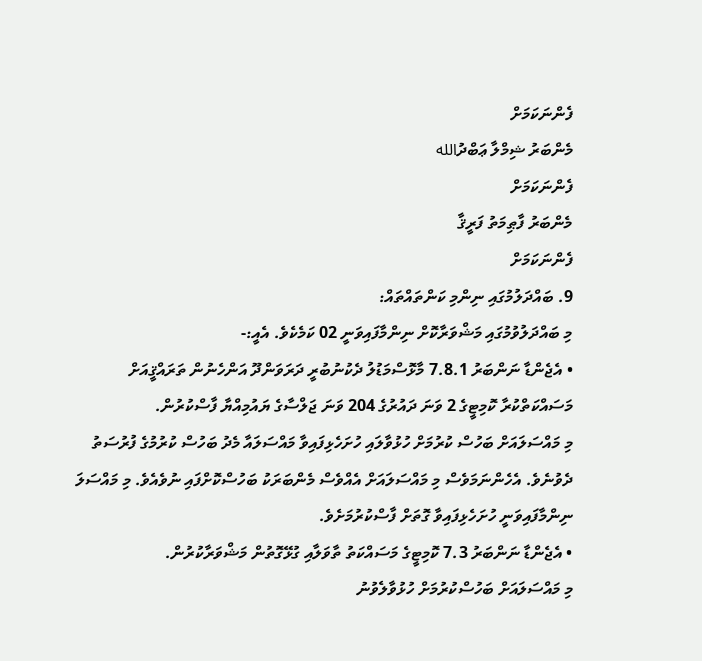ފެންނަކަމަށް
މެންބަރު ޝިމްލާ ޢަބްދުالله
ފެންނަކަމަށް
މެންބަރު ފާޠިމަތު ފަރީޤާ
ފެންނަކަމަށް
9. ބައްދަލުމުގައި ނިންމި ކަންތައްތައް:
މި ބައްދަލުވުމުގައި މަޝްވަރާކޮށް ނިންމާފައިވަނީ 02 ކަމެކެވެ. އެއީ:-
• އެޖެންޑާ ނަންބަރު 7.8.1 މާޅޮސްމަޑުލު ދެކުނުބުރީ ދަރަވަންދޫ އަންހެނުން ތަރައްޤީއަށް މަސައްކަތްކުރާ ކޮމިޓީގެ 2 ވަނަ ދައުރުގެ 204 ވަނަ ޖަލްސާގެ ޔައުމިއްޔާ ފާސްކުރުން.
މި މައްސަލައަށް ބަހުސް ކުރުމަށް ހުޅުވާލައި ހުށަހެޅިފައިވާ މައްސަލައާ މެދު ބަހުސް ކުރުމުގެ ފުރުސަތު ދެވުނެވެ. އެހެންނަމަވެސް މި މައްސަލައަށް އެއްވެސް މެންބަރަކު ބަހުސްކޮށްފައި ނުވެއެވެ. މި މައްސަލަ ނިންމާފައިވަނީ ހުށަހެޅިފައިވާ ގޮތަށް ފާސްކުރުމަށެވެ.
• އެޖެންޑާ ނަންބަރު 7.3 ކޮމިޓީގެ މަސައްކަތު ތާވަލާއި ގުޅޭގޮތުން މަޝްވަރާކުރުން.
މި މައްސަލައަށް ބަހުސްކުރުމަށް ހުޅުވާލެވުނު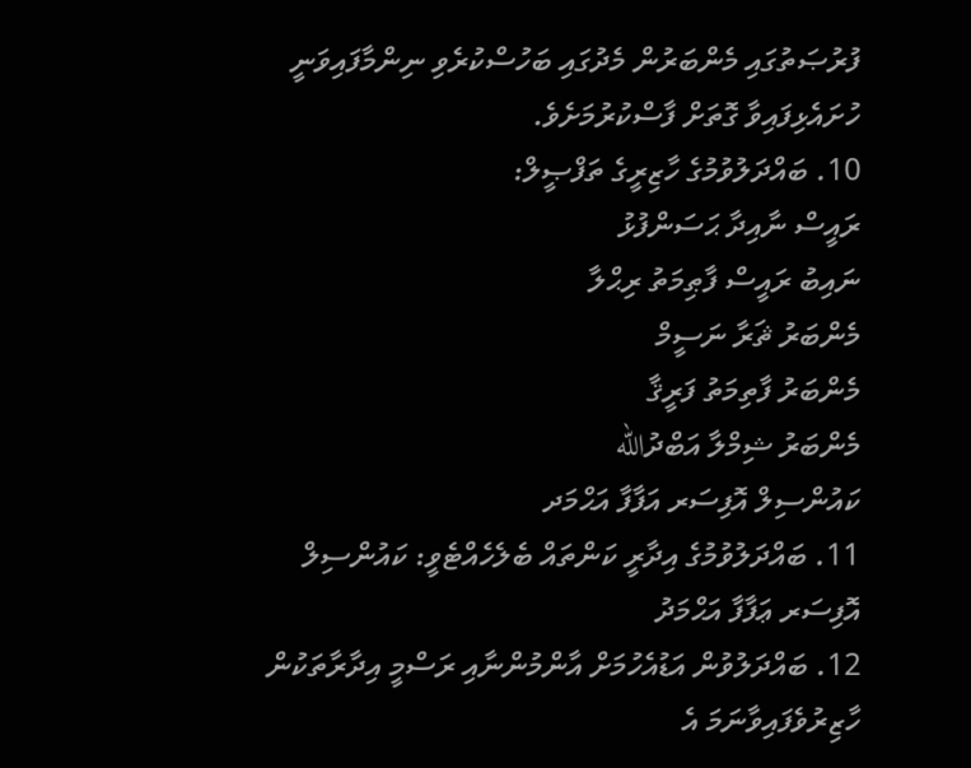ފުރުޞަތުގައި މެންބަރުން މެދުގައި ބަހުސްކުރެވި ނިންމާފައިވަނީ ހުށައެޅިފައިވާ ގޮތަށް ފާސްކުރުމަށެވެ.
10. ބައްދަލުވުމުގެ ހާޒިރީގެ ތަފްޞީލް:
ރައީސް ނާއިދާ ޙަސަންފުޅު
ނައިބު ރައީސް ފާޠިމަތު ރިޙްލާ
މެންބަރު ޘަރާ ނަސީމް
މެންބަރު ފާތިމަތު ފަރީޤާ
މެންބަރު ޝިމްލާ އަބްދުالله
ކައުންސިލް އޮފިސަރ އަފާފާ އަޙްމަދ
11. ބައްދަލުވުމުގެ އިދާރީ ކަންތައް ބެލެހެއްޓެވީ: ކައުންސިލް އޮފިސަރ ޢަފާފާ އަޙްމަދު
12. ބައްދަލުވުން އަޑުއެހުމަށް އާންމުންނާއި ރަސްމީ އިދާރާތަކުން ހާޒިރުވެފައިވާނަމަ އެ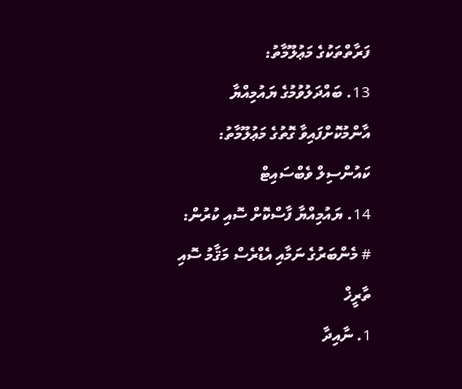ފަރާތްތަކުގެ މަޢުލޫމާތު:
13. ބައްދަލުވުމުގެ ޔައުމިއްޔާ އާންމުކޮށްފައިވާ ގޮތުގެ މަޢުލޫމާތު: ކައުންސިލް ވެބްސައިޓް
14. ޔައުމިއްޔާ ފާސްކޮށް ސޮއި ކުރުން:
# މެންބަރުގެ ނަމާއި އެޑްރެސް މަޤާމު ސޮއި ތާރީޚް
1. ނާއިދާ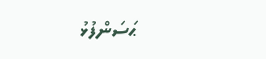ޙަސަންފުޅު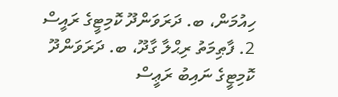ހިއުމަން، ބ. ދަރަވަންދޫ ކޮމިޓީގެ ރައީސް
2. ފާޠިމަތު ރިޙްލާ ގާދޫ، ބ. ދަރަވަންދޫ ކޮމިޓީގެ ނައިބު ރަޢީސް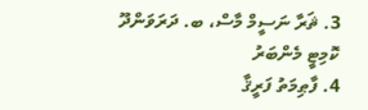3. ޘަރާ ނަސީމް މާސް، ބ. ދަރަވަންދޫ ކޮމިޓީ މެންބަރު
4. ފާޠިމަތު ފަރީޤާ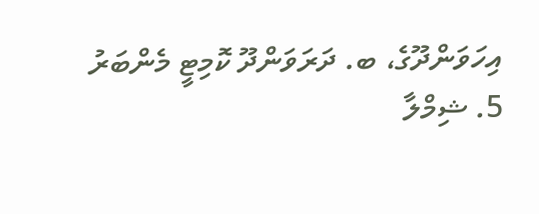އިހަވަންދޫގެ، ބ. ދަރަވަންދޫ ކޮމިޓީ މެންބަރު
5. ޝިމްލާ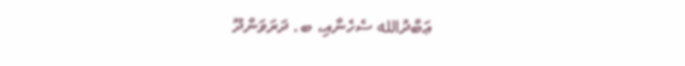ޢަބްދުالله ސެހެނާއި، ބ. ދަރަވަންދޫ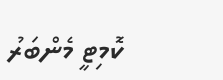ކޮމިޓީ މެންބަރު